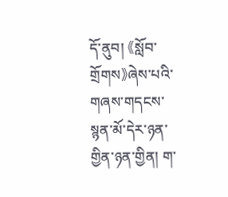དོ་ནུབ། 《སློབ་གྲོགས》ཞེས་པའི་གཞས་གདངས་སྙན་མོ་དེར་ཉན་གྱིན་ཉན་གྱིན། ག་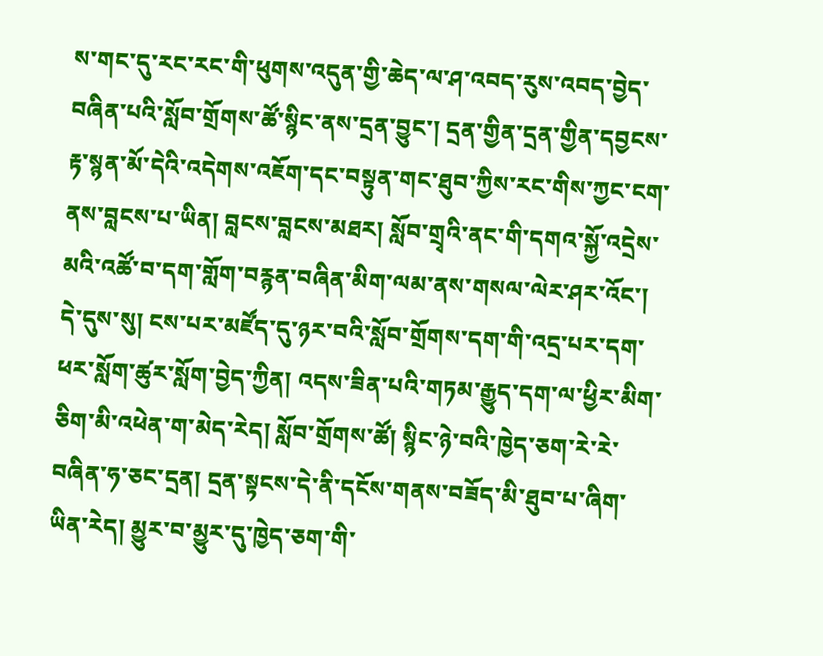ས་གང་དུ་རང་རང་གི་ཕུགས་འདུན་གྱི་ཆེད་ལ་ཤ་འབད་རུས་འབད་བྱེད་བཞིན་པའི་སློབ་གྲོགས་ཚོ་སྙིང་ནས་དྲན་བྱུང་། དྲན་གྱིན་དྲན་གྱིན་དབྱངས་རྟ་སྙན་མོ་དེའི་འདེགས་འཇོག་དང་བསྟུན་གང་ཐུབ་ཀྱིས་རང་གིས་ཀྱང་ངག་ནས་བླངས་པ་ཡིན། བླངས་བླངས་མཐར། སློབ་གྲྭའི་ནང་གི་དགའ་སྐྱོ་འདྲེས་མའི་འཚོ་བ་དག་གློག་བརྙན་བཞིན་མིག་ལམ་ནས་གསལ་ལེར་ཤར་འོང་། དེ་དུས་སུ། ངས་པར་མཛོད་དུ་ཉར་བའི་སློབ་གྲོགས་དག་གི་འདྲ་པར་དག་ཕར་སློག་ཚུར་སློག་བྱེད་ཀྱིན། འདས་ཟིན་པའི་གཏམ་རྒྱུད་དག་ལ་ཕྱིར་མིག་ཅིག་མི་འཕེན་ག་མེད་རེད། སློབ་གྲོགས་ཚོ། སྙིང་ཉེ་བའི་ཁྱེད་ཅག་རེ་རེ་བཞིན་ཧ་ཅང་དྲན། དྲན་སྟངས་དེ་ནི་དངོས་གནས་བཟོད་མི་ཐུབ་པ་ཞིག་ཡིན་རེད། མྱུར་བ་མྱུར་དུ་ཁྱེད་ཅག་གི་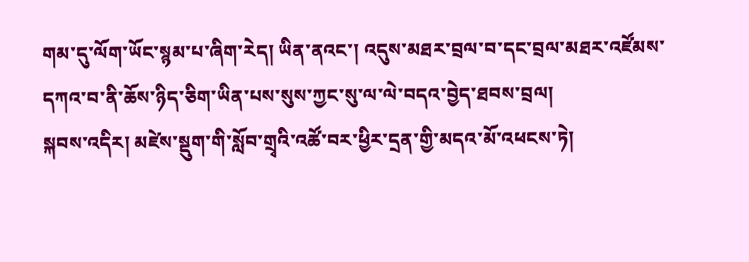གམ་དུ་ལོག་ཡོང་སྙམ་པ་ཞིག་རེད། ཡིན་ནའང་། འདུས་མཐར་བྲལ་བ་དང་བྲལ་མཐར་འཛོམས་དཀའ་བ་ནི་ཆོས་ཉིད་ཅིག་ཡིན་པས་སུས་ཀྱང་སུ་ལ་ལེ་བདའ་བྱེད་ཐབས་བྲལ།
སྐབས་འདིར། མཛེས་སྡུག་གི་སློབ་གྲྭའི་འཚོ་བར་ཕྱིར་དྲན་གྱི་མདའ་མོ་འཕངས་ཏེ།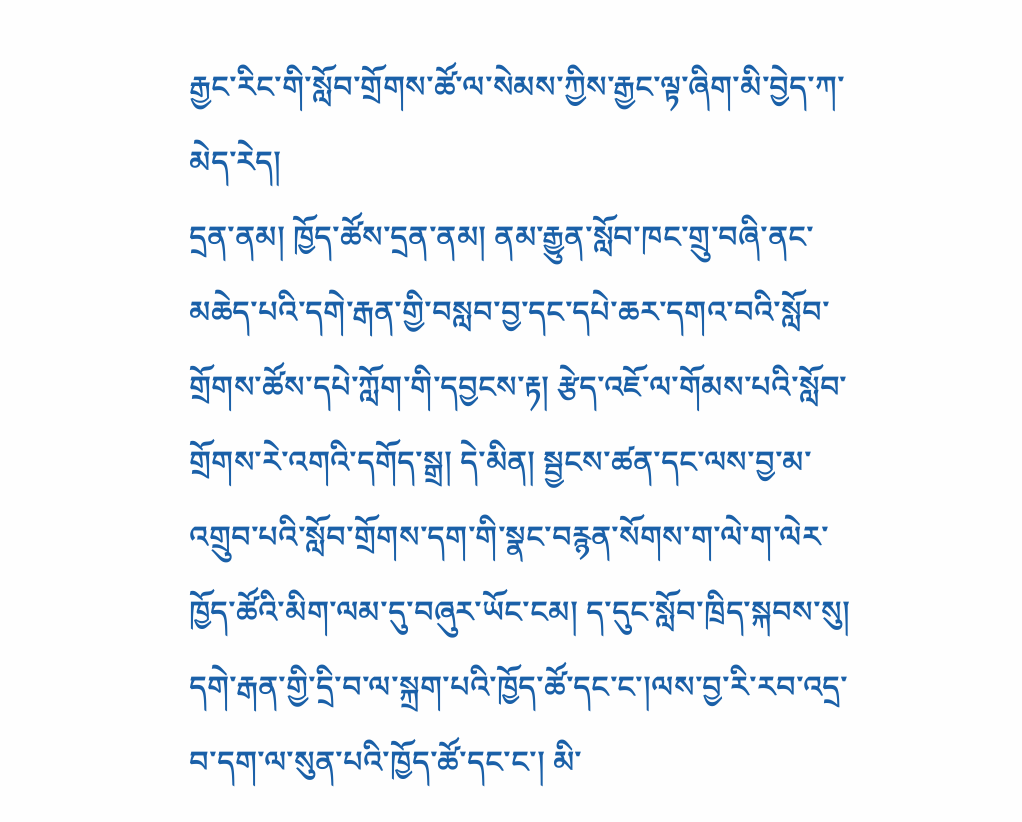རྒྱང་རིང་གི་སློབ་གྲོགས་ཚོ་ལ་སེམས་ཀྱིས་རྒྱང་ལྟ་ཞིག་མི་བྱེད་ཀ་མེད་རེད།
དྲན་ནམ། ཁྱོད་ཚོས་དྲན་ནམ། ནམ་རྒྱུན་སློབ་ཁང་གྲུ་བཞི་ནང་མཆེད་པའི་དགེ་རྒན་གྱི་བསླབ་བྱ་དང་དཔེ་ཆར་དགའ་བའི་སློབ་གྲོགས་ཚོས་དཔེ་ཀློག་གི་དབྱངས་རྟ། རྩེད་འཇོ་ལ་གོམས་པའི་སློབ་གྲོགས་རེ་འགའི་དགོད་སྒྲ། དེ་མིན། སྦྱངས་ཚན་དང་ལས་བྱ་མ་འགྲུབ་པའི་སློབ་གྲོགས་དག་གི་སྣང་བརྙན་སོགས་ག་ལེ་ག་ལེར་ཁྱོད་ཚོའི་མིག་ལམ་དུ་བཞུར་ཡོང་ངམ། ད་དུང་སློབ་ཁྲིད་སྐབས་སུ། དགེ་རྒན་གྱི་དྲི་བ་ལ་སྐྲག་པའི་ཁྱོད་ཚོ་དང་ང་།ལས་བྱ་རི་རབ་འདྲ་བ་དག་ལ་སུན་པའི་ཁྱོད་ཚོ་དང་ང་། མི་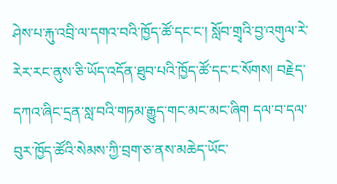ཤེས་པ་རྐུ་འབྲི་ལ་དགའ་བའི་ཁྱོད་ཚོ་དང་ང་། སློབ་གྲྭའི་བྱ་འགུལ་རེ་རེར་རང་ནུས་ཅི་ཡོད་འདོན་ཐུབ་པའི་ཁྱོད་ཚོ་དང་ང་སོགས། བརྗེད་དཀའ་ཞིང་དྲན་སླ་བའི་གཏམ་རྒྱུད་གང་མང་མང་ཞིག དལ་བ་དལ་བུར་ཁྱོད་ཚོའི་སེམས་ཀྱི་བྲག་ཅ་ནས་མཆེད་ཡོང་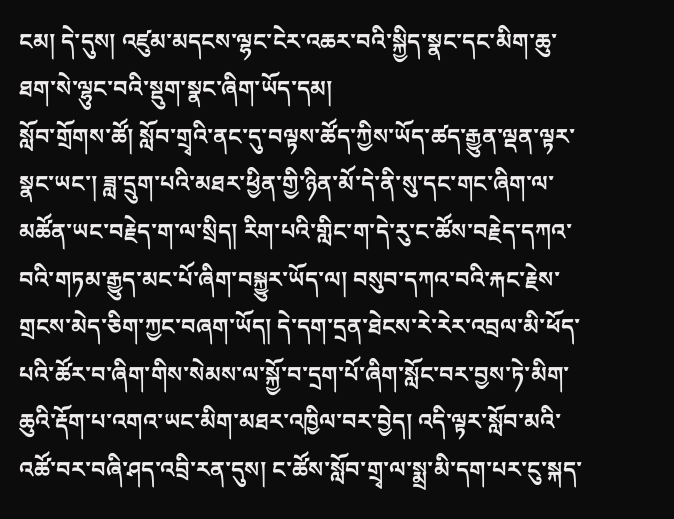ངམ། དེ་དུས། འཛུམ་མདངས་ལྷང་ངེར་འཆར་བའི་སྐྱིད་སྣང་དང་མིག་ཆུ་ཐག་སེ་ལྷུང་བའི་སྡུག་སྣང་ཞིག་ཡོད་དམ།
སློབ་གྲོགས་ཚོ། སློབ་གྲྭའི་ནང་དུ་བལྟས་ཚོད་ཀྱིས་ཡོད་ཚད་རྒྱུན་ལྡན་ལྟར་སྣང་ཡང་། ཟླ་དྲུག་པའི་མཐར་ཕྱིན་གྱི་ཉིན་མོ་དེ་ནི་སུ་དང་གང་ཞིག་ལ་མཚོན་ཡང་བརྗེད་ག་ལ་སྲིད། རིག་པའི་གླིང་ག་དེ་རུ་ང་ཚོས་བརྗེད་དཀའ་བའི་གཏམ་རྒྱུད་མང་པོ་ཞིག་བསྐྱུར་ཡོད་ལ། བསུབ་དཀའ་བའི་རྐང་རྗེས་གྲངས་མེད་ཅིག་ཀྱང་བཞག་ཡོད། དེ་དག་དྲན་ཐེངས་རེ་རེར་འབྲལ་མི་ཕོད་པའི་ཚོར་བ་ཞིག་གིས་སེམས་ལ་སྐྱོ་བ་དྲག་པོ་ཞིག་སློང་བར་བྱས་ཏེ་མིག་ཆུའི་རྡོག་པ་འགའ་ཡང་མིག་མཐར་འཁྱིལ་བར་བྱེད། འདི་ལྟར་སློབ་མའི་འཚོ་བར་བཞི་ཤད་འབྲི་རན་དུས། ང་ཚོས་སློབ་གྲྭ་ལ་སྨྲ་མི་དག་པར་ངུ་སྐད་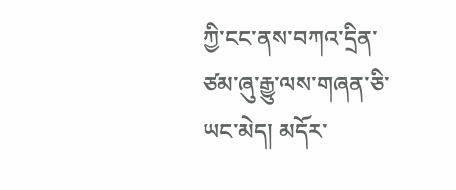ཀྱི་ངང་ནས་བཀའ་དྲིན་ཙམ་ཞུ་རྒྱུ་ལས་གཞན་ཅི་ཡང་མེད། མདོར་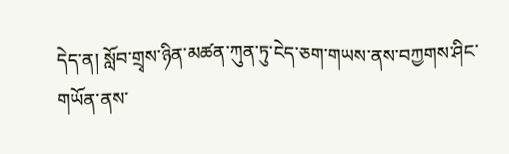དེད་ན། སློབ་གྲྭས་ཉིན་མཚན་ཀུན་ཏུ་ངེད་ཅག་གཡས་ནས་བཀྱགས་ཤིང་གཡོན་ནས་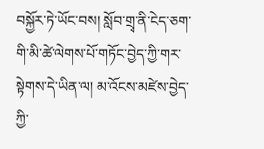བསྐྱོར་ཏེ་ཡོང་བས། སློབ་གྲྭ་ནི་ངེད་ཅག་གི་མི་ཚེ་ལེགས་པོ་གཏོང་བྱེད་ཀྱི་གར་སྟེགས་དེ་ཡིན་ལ། མ་འོངས་མཛེས་བྱེད་ཀྱི་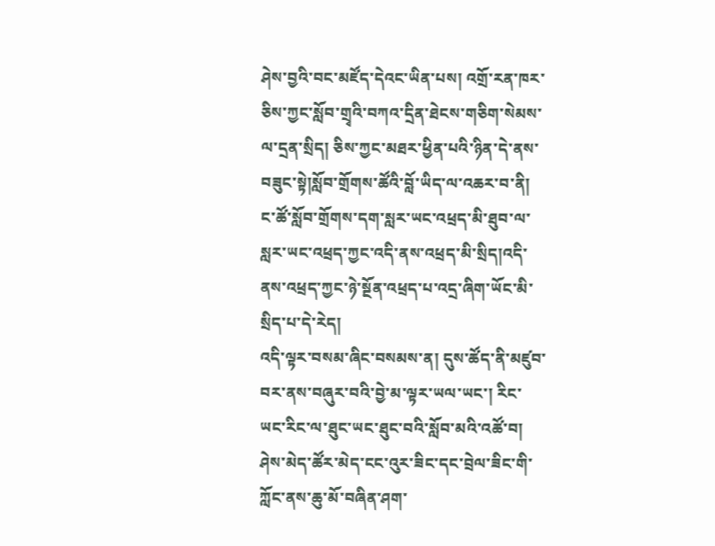ཤེས་བྱའི་བང་མཛོད་དེའང་ཡིན་པས། འགྲོ་རན་ཁར་ཅིས་ཀྱང་སློབ་གྲྭའི་བཀའ་དྲིན་ཐེངས་གཅིག་སེམས་ལ་དྲན་སྲིད། ཅིས་ཀྱང་མཐར་ཕྱིན་པའི་ཉིན་དེ་ནས་བཟུང་སྟེ།སློབ་གྲོགས་ཚོའི་བློ་ཡིད་ལ་འཆར་བ་ནི། ང་ཚོ་སློབ་གྲོགས་དག་སླར་ཡང་འཕྲད་མི་ཐུབ་ལ་སླར་ཡང་འཕྲད་ཀྱང་འདི་ནས་འཕྲད་མི་སྲིད།འདི་ནས་འཕྲད་ཀྱང་ཉེ་སྔོན་འཕྲད་པ་འདྲ་ཞིག་ཡོང་མི་སྲིད་པ་དེ་རེད།
འདི་ལྟར་བསམ་ཞིང་བསམས་ན། དུས་ཚོད་ནི་མཛུབ་བར་ནས་བཞུར་བའི་བྱེ་མ་ལྟར་ཡལ་ཡང་། རིང་ཡང་རིང་ལ་ཐུང་ཡང་ཐུང་བའི་སློབ་མའི་འཚོ་བ། ཤེས་མེད་ཚོར་མེད་ངང་འུར་ཟིང་དང་བྲེལ་ཟིང་གི་ཀློང་ནས་ཆུ་མོ་བཞིན་ཤག་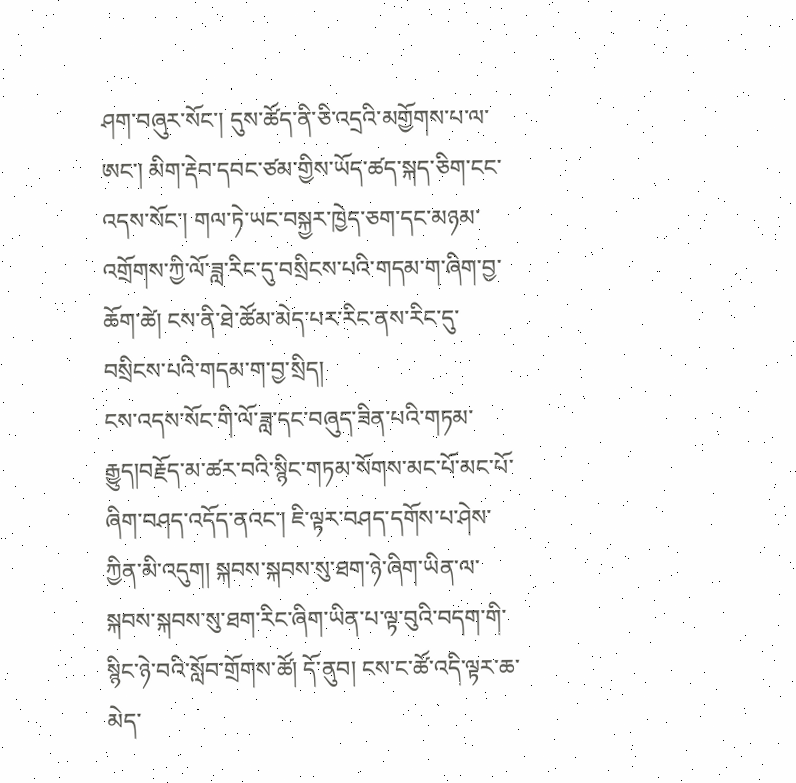ཤག་བཞུར་སོང་། དུས་ཚོད་ནི་ཅི་འདྲའི་མགྱོགས་པ་ལ་ཨང་། མིག་རྡེབ་དབང་ཙམ་གྱིས་ཡོད་ཚད་སྐད་ཅིག་ངང་འདས་སོང་། གལ་ཏེ་ཡང་བསྐྱར་ཁྱེད་ཅག་དང་མཉམ་འགྲོགས་ཀྱི་ལོ་ཟླ་རིང་དུ་བསྲིངས་པའི་གདམ་ག་ཞིག་བྱ་ཆོག་ཚེ། ངས་ནི་ཐེ་ཚོམ་མེད་པར་རིང་ནས་རིང་དུ་བསྲིངས་པའི་གདམ་ག་བྱ་སྲིད།
ངས་འདས་སོང་གི་ལོ་ཟླ་དང་བཞུད་ཟིན་པའི་གཏམ་རྒྱུད།བརྗོད་མ་ཚར་བའི་སྙིང་གཏམ་སོགས་མང་པོ་མང་པོ་ཞིག་བཤད་འདོད་ནའང་། ཇི་ལྟར་བཤད་དགོས་པ་ཤེས་ཀྱིན་མི་འདུག། སྐབས་སྐབས་སུ་ཐག་ཉེ་ཞིག་ཡིན་ལ་སྐབས་སྐབས་སུ་ཐག་རིང་ཞིག་ཡིན་པ་ལྟ་བུའི་བདག་གི་སྙིང་ཉེ་བའི་སློབ་གྲོགས་ཚོ། དོ་ནུབ། ངས་ང་ཚོ་འདི་ལྟར་ཆ་མེད་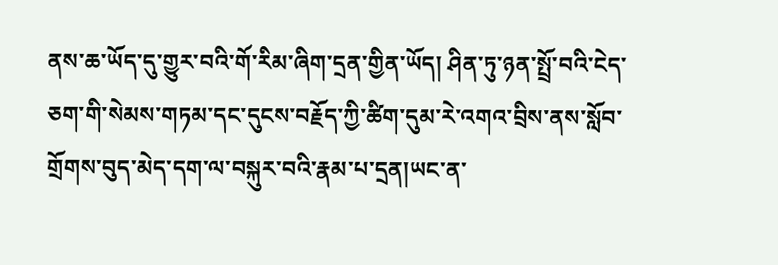ནས་ཆ་ཡོད་དུ་གྱུར་བའི་གོ་རིམ་ཞིག་དྲན་གྱིན་ཡོད། ཤིན་ཏུ་ཉན་སྤྲོ་བའི་ངེད་ཅག་གི་སེམས་གཏམ་དང་དུངས་བརྗོད་ཀྱི་ཚིག་དུམ་རེ་འགའ་བྲིས་ནས་སློབ་གྲོགས་བུད་མེད་དག་ལ་བསྐུར་བའི་རྣམ་པ་དྲན།ཡང་ན་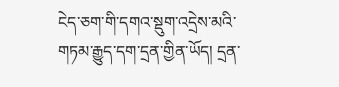ངེད་ཅག་གི་དགའ་སྡུག་འདྲེས་མའི་གཏམ་རྒྱུད་དག་དྲན་གྱིན་ཡོད། དྲན་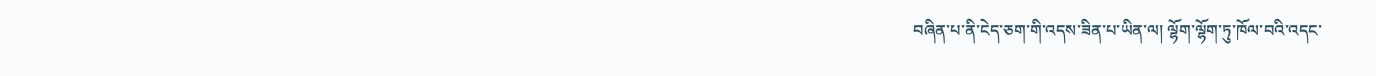བཞིན་པ་ནི་ངེད་ཅག་གི་འདས་ཟིན་པ་ཡིན་ལ། ལྷོག་ལྷོག་ཏུ་ཁོལ་བའི་འདང་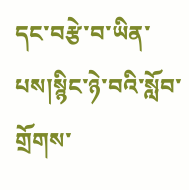དང་བརྩེ་བ་ཡིན་པས།སྙིང་ཉེ་བའི་སློབ་གྲོགས་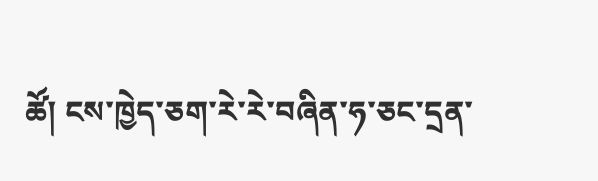ཚོ། ངས་ཁྱེད་ཅག་རེ་རེ་བཞིན་ཧ་ཅང་དྲན་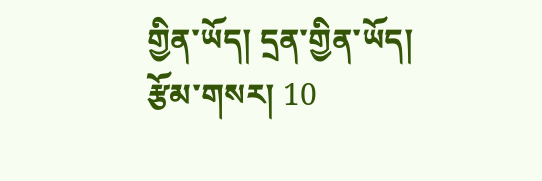གྱིན་ཡོད། དྲན་གྱིན་ཡོད།
རྩོམ་གསར། 10